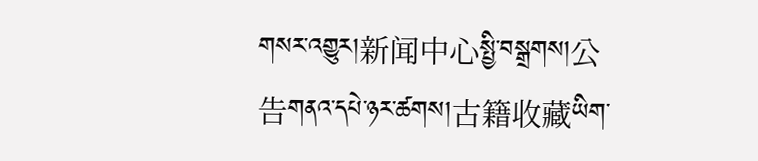གསར་འགྱུར།新闻中心སྤྱི་བསྒྲགས།公告གནའ་དཔེ་ཉར་ཚགས།古籍收藏ཡིག་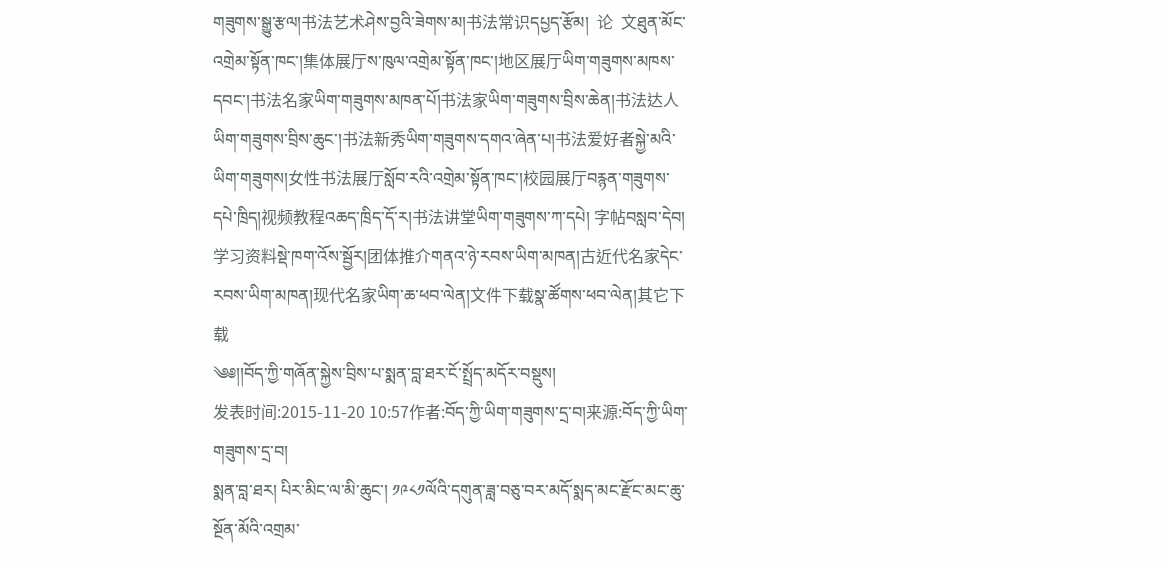གཟུགས་སྒྱུ་རྩལ།书法艺术ཤེས་བྱའི་ཟེགས་མ།书法常识དཔྱད་རྩོམ།  论  文ཐུན་མོང་འགྲེམ་སྟོན་ཁང་།集体展厅ས་ཁུལ་འགྲེམ་སྟོན་ཁང་།地区展厅ཡིག་གཟུགས་མཁས་དབང་།书法名家ཡིག་གཟུགས་མཁན་པོ།书法家ཡིག་གཟུགས་བྲིས་ཆེན།书法达人ཡིག་གཟུགས་བྲིས་ཆུང་།书法新秀ཡིག་གཟུགས་དགའ་ཞེན་པ།书法爱好者སྐྱེ་མའི་ཡིག་གཟུགས།女性书法展厅སློབ་རའི་འགྲེམ་སྟོན་ཁང་།校园展厅བརྙན་གཟུགས་དཔེ་ཁྲིད།视频教程འཆད་ཁྲིད་དོ་ར།书法讲堂ཡིག་གཟུགས་ཀ་དཔེ། 字帖བསླབ་དེབ།学习资料སྡེ་ཁག་འོས་སྦྱོར།团体推介གནའ་ཉེ་རབས་ཡིག་མཁན།古近代名家དེང་རབས་ཡིག་མཁན།现代名家ཡིག་ཆ་ཕབ་ལེན།文件下载སྣ་ཚོགས་ཕབ་ལེན།其它下载
༄༅།།བོད་ཀྱི་གཞོན་སྐྱེས་བྲིས་པ་སྨན་བླ་ཐར་ངོ་སྤྲོད་མདོར་བསྡུས།
发表时间:2015-11-20 10:57作者:བོད་ཀྱི་ཡིག་གཟུགས་དྲ་བ།来源:བོད་ཀྱི་ཡིག་གཟུགས་དྲ་བ།
སྨན་བླ་ཐར། པིར་མིང་ལ་མི་ཆུང་། ༡༩༨༡ལོའི་དགུན་ཟླ་བཅུ་བར་མདོ་སྨད་མང་རྫོང་མང་ཆུ་སྔོན་མོའི་འགྲམ་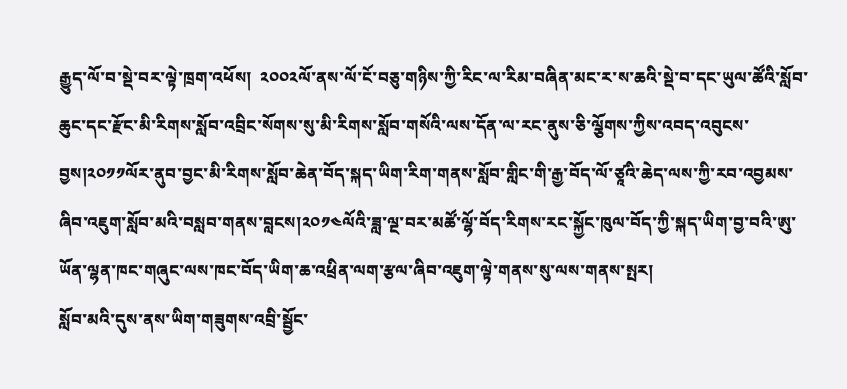རྒྱུད་ལོ་བ་སྡེ་བར་ལྟེ་ཁྲག་འཕོས།  ༢༠༠༢ལོ་ནས་ལོ་ངོ་བཅུ་གཉིས་ཀྱི་རིང་ལ་རིམ་བཞིན་མང་ར་ས་ཆའི་སྡེ་བ་དང་ཡུལ་ཚོའི་སློབ་ཆུང་དང་རྫོང་མི་རིགས་སློབ་འབྲིང་སོགས་སུ་མི་རིགས་སློབ་གསོའི་ལས་དོན་ལ་རང་ནུས་ཅི་ལྕོགས་ཀྱིས་འབད་འབུངས་བྱས།༢༠༡༡ལོར་ནུབ་བྱང་མི་རིགས་སློབ་ཆེན་བོད་སྐད་ཡིག་རིག་གནས་སློབ་གླིང་གི་རྒྱ་བོད་ལོ་ཙཱའི་ཆེད་ལས་ཀྱི་རབ་འབྱམས་ཞིབ་འཇུག་སློབ་མའི་བསླབ་གནས་བླངས།༢༠༡༤ལོའི་ཟླ་ལྔ་བར་མཚོ་ལྷོ་བོད་རིགས་རང་སྐྱོང་ཁུལ་བོད་ཀྱི་སྐད་ཡིག་བྱ་བའི་ཨུ་ཡོན་ལྷན་ཁང་གཞུང་ལས་ཁང་བོད་ཡིག་ཆ་འཕྲིན་ལག་རྩལ་ཞིབ་འཇུག་ལྟེ་གནས་སུ་ལས་གནས་སྤར།
སློབ་མའི་དུས་ནས་ཡིག་གཟུགས་འབྲི་སྦྱོང་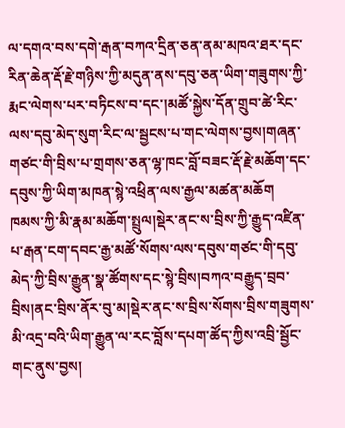ལ་དགའ་བས་དགེ་རྒན་བཀའ་དྲིན་ཅན་ནམ་མཁའ་ཐར་དང་རིན་ཆེན་རྡོ་རྗེ་གཉིས་ཀྱི་མདུན་ནས་དབུ་ཅན་ཡིག་གཟུགས་ཀྱི་རྨང་ལེགས་པར་བཏིངས་བ་དང་།མཚོ་སྐྱེས་དོན་གྲུབ་ཚེ་རིང་ལས་དབུ་མེད་སུག་རིང་ལ་སྦྱངས་པ་གང་ལེགས་བྱས།གཞན་གཙང་གི་བྲིས་པ་གྲགས་ཅན་ལྷ་ཁང་བློ་བཟང་རྡོ་རྗེ་མཆོག་དང་དབུས་ཀྱི་ཡིག་མཁན་སྙེ་འཕྲིན་ལས་རྒྱལ་མཚན་མཆོག   ཁམས་ཀྱི་མི་རྣམ་མཆོག་སྤྲུལ།སྡེར་ནང་ས་བྲིས་ཀྱི་རྒྱུད་འཛིན་པ་རྒན་ངག་དབང་རྒྱ་མཚོ་སོགས་ལས་དབུས་གཙང་གི་དབུ་མེད་ཀྱི་བྲིས་རྒྱུན་སྣ་ཚོགས་དང་སྙེ་བྲིས།བཀའ་བརྒྱུད་བྲབ་བྲིས།ནང་བྲིས་ནོར་བུ་མ།སྡེར་ནང་ས་བྲིས་སོགས་བྲིས་གཟུགས་མི་འདྲ་བའི་ཡིག་རྒྱུན་ལ་རང་བློས་དཔག་ཚོད་ཀྱིས་འབྲི་སྦྱོང་གང་ནུས་བྱས།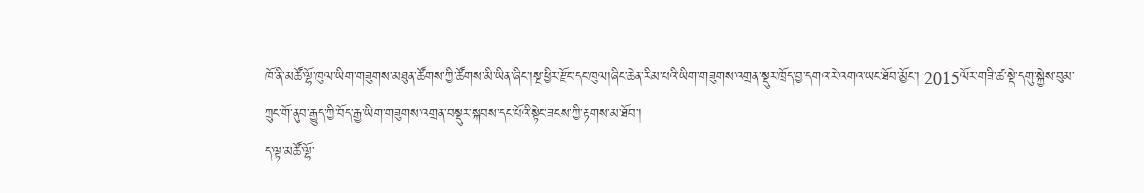ཁོ་ནི་མཚོ་ལྷོ་ཁུལ་ཡིག་གཟུགས་མཐུན་ཚོགས་ཀྱི་ཚོགས་མི་ཡིན་ཞིང་།སྔ་ཕྱིར་རྫོང་དང་ཁུལ།ཞིང་ཆེན་རིམ་པའི་ཡིག་གཟུགས་འགྲན་སྡུར་ཁྲོད་བྱ་དགའ་རེ་འགའ་ཡང་ཐོབ་མྱོང་། 2015ལོར་གཟི་ཚ་སྡེ་དགུ་སྐྱེས་བུམ་ཀྲུང་གོ་ནུབ་རྒྱུད་ཀྱི་བོད་རྒྱ་ཡིག་གཟུགས་འགྲན་བསྡུར་སྐབས་དང་པོའི་སྟེང་ཟངས་ཀྱི་རྟགས་མ་ཐོབ་།
ད་ལྟ་མཚོ་ལྷོ་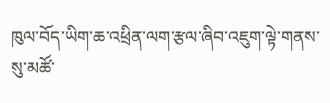ཁུལ་བོད་ཡིག་ཆ་འཕྲིན་ལག་རྩལ་ཞིབ་འཇུག་ལྟེ་གནས་སུ་མཚོ་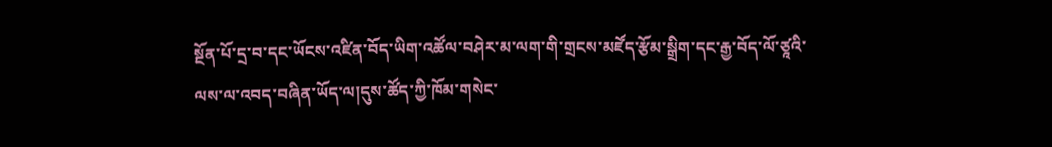སྔོན་པོ་དྲ་བ་དང་ཡོངས་འཛིན་བོད་ཡིག་འཚོལ་བཤེར་མ་ལག་གི་གྲངས་མཛོད་རྩོམ་སྒྲིག་དང་རྒྱ་བོད་ལོ་ཙཱའི་ལས་ལ་འབད་བཞིན་ཡོད་ལ།དུས་ཚོད་ཀྱི་ཁོམ་གསེང་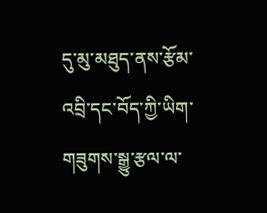དུ་མུ་མཐུད་ནས་རྩོམ་འབྲི་དང་བོད་ཀྱི་ཡིག་གཟུགས་སྒྱུ་རྩལ་ལ་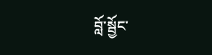བློ་སྦྱོང་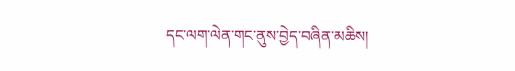དང་ལག་ལེན་གང་ནུས་བྱེད་བཞིན་མཆིས།